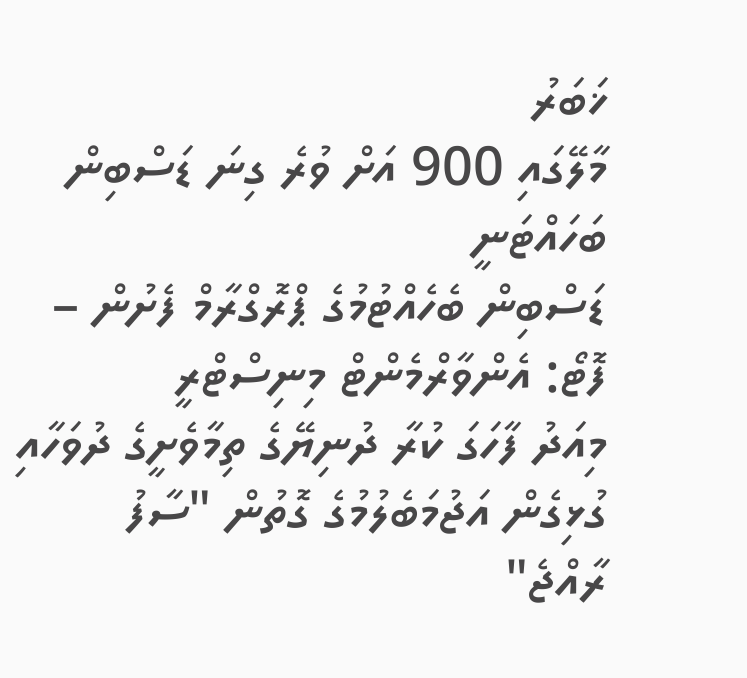ޚަބަރު
މާލޭގައި 900 އަށް ވުރެ ގިނަ ޑަސްބިން ބަހައްޓަނީ
ޑަސްބިން ބެހެއްޓުމުގެ ޕްރޮގްރާމް ފެށުން – ފޮޓޯ: އެންވާރްމެންޓް މިނިސްޓްރީ
މިއަދު ފާހަގަ ކުރާ ދުނިޔޭގެ ތިމާވެށީގެ ދުވަހާއި ގުޅިގެން އަޖުމަބެލުމުގެ ގޮތުން "ސާފު ރާއްޖެ"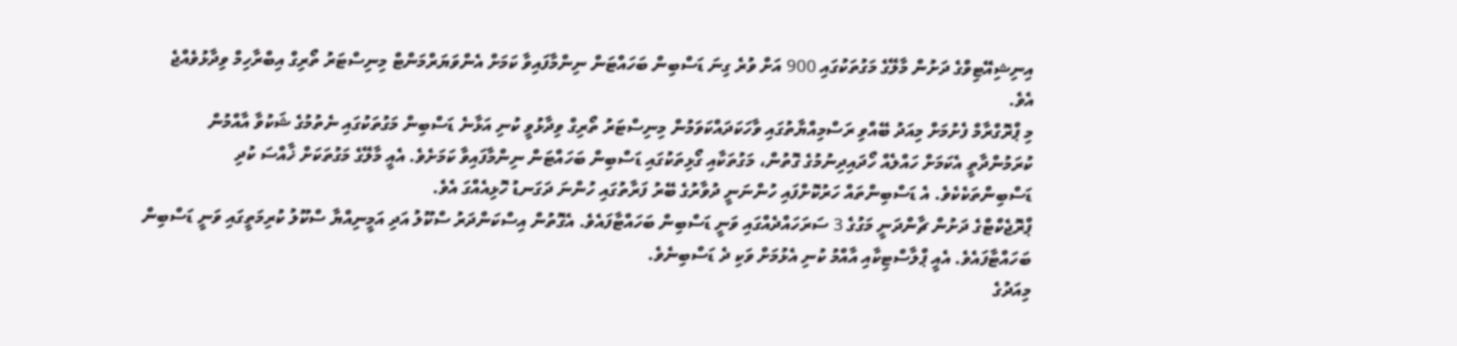އިނިޝިއޭޓިވްގެ ދަށުން މާލޭގެ މަގުތަކުގައި 900 އަށް ވުރެ ގިނަ ޑަސްބިން ބަހައްޓަން ނިންމާފައިވާ ކަމަށް އެންވަޔަރްމަންޓް މިނިސްޓަރު ތޯރިގް އިބްރާހިމް ވިދާޅުވެއްޖެ އެވެ.
މި ޕްރޮގްރާމް ފެށުމަށް މިއަދު ބޭއްވި ރަސްމިއްޔާތުގައި ވާހަކަދައްކަވަމުން މިނިސްޓަރު ތޯރިގް ވިދާޅުވީ ކުނި އަޅާނެ ޑަސްބިން މަގުތަކުގައި ނެތުމުގެ ޝަކުވާ އާއްމުން ކުރަމުންދާތީ އެކަމަށް ހައްލެއް ހޯދައިދިނުމުގެ ގޮތުން، މަގުތަކާއި ގޯޅިތަކުގައި ޑަސްބިން ބަހައްޓަން ނިންމާފައިވާ ކަމަށެވެ. އެއީ މާލޭގެ މަގުތަކަށް ޚާއްސަ ކުދި ޑަސްބިންތަކެކެވެ. އެ ޑަސްބިންތައް ހަރުކޮށްފައި ހުންނަނީ ދުވާރުގެ ބޭރު ފަރާތުގައި ހުންނަ ދަގަނޑު ހޮޅިއެއްގަ އެވެ.
ޕްރޮޖެކްޓްގެ ދަށުން ޗާންދަނީ މަގުގެ 3 ސަރަހައްދެއްގައި ވަނީ ޑަސްބިން ބަހައްޓާފައެވެ. އެގޮތުން އިސްކަންދަރު ސްކޫލު އަދި އަމީނިއްޔާ ސްކޫލު ކުރިމަތީގައި ވަނީ ޑަސްބިން ބަހައްޓާފައެވެ. އެއީ ޕްލާސްޓިކާއި އާއްމު ކުނި އެޅުމަށް ވަކި ދެ ޑަސްބިނެވެ.
މިއަދުގެ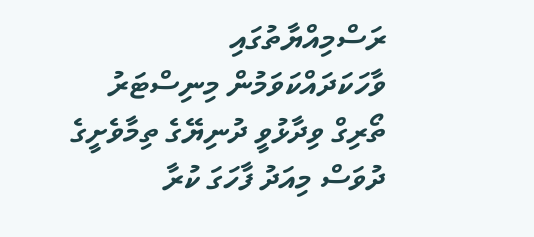ރަސްމިއްޔާތުގައި ވާހަކަދައްކަވަމުން މިނިސްޓަރު ތޯރިގް ވިދާޅުވީ ދުނިޔޭގެ ތިމާވެށީގެ ދުވަސް މިއަދު ފާހަގަ ކުރާ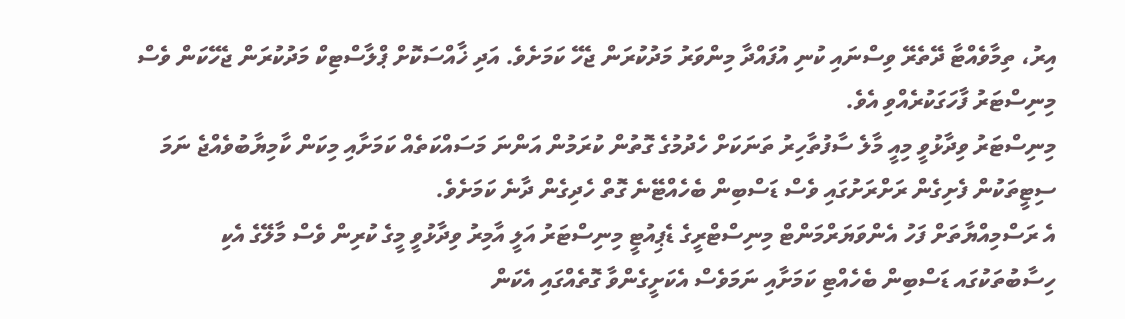އިރު، ތިމާވެއްޓާ ދޭތެރޭ ވިސްނައި ކުނި އުފައްދާ މިންވަރު މަދުކުރަން ޖެހޭ ކަމަށެވެ. އަދި ޚާއްސަކޮށް ޕްލާސްޓިކް މަދުކުރަން ޖެހޭކަން ވެސް މިނިސްޓަރު ފާހަގަކުރެއްވި އެވެ.
މިނިސްޓަރު ވިދާޅުވީ މިއީ މާލެ ސާފުތާހިރު ތަނަކަށް ހެދުމުގެ ގޮތުން ކުރަމުން އަންނަ މަސައްކަތެއް ކަމަށާއި މިކަން ކާމިޔާބުވެއްޖެ ނަމަ ސިޓީތަކުން ފެށިގެން ރަށްރަށުގައި ވެސް ޑަސްބިން ބެހެއްޓޭނެ ގޮތް ހެދިގެން ދާނެ ކަމަށެވެ.
އެ ރަސްމިއްޔާތަށް ފަހު އެންވަޔަރްމަންޓް މިނިސްޓްރީގެ ޑެޕިއުޓީ މިނިސްޓަރު އަލީ އާމިރު ވިދާޅުވީ މީގެ ކުރިން ވެސް މާލޭގެ އެކި ހިސާބުތަކުގައ ޑަސްބިން ބެހެއްޓި ކަމަށާއި ނަމަވެސް އެކަށީގެންވާ ގޮތެއްގައި އެކަން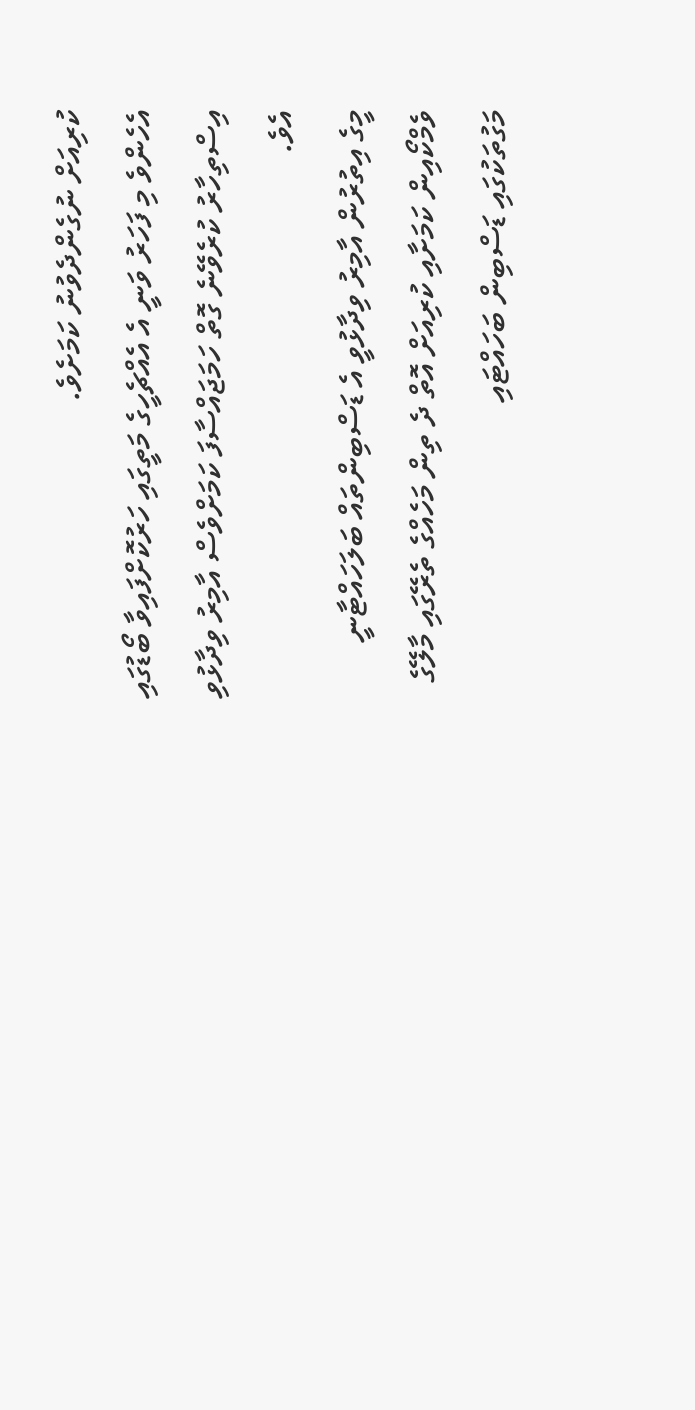ކުރިއަށް ނުގެންދެވުނު ކަމަށެވެ.
އެހެންވެ މި ފަހަރު ވަނީ އެ އެއްޗެހީގެ މަތީގައި ހަރުކޮށްފައިވާ ބޯޑުގައި އިސްތިހާރު ކުރެވޭނެ ގޮތް ހަމަޖައްސާފަ ކަމަށްވެސް އާމިރު ވިދާޅުވި އެވެ.
މީގެ އިތުރުން އާމިރު ވިދާޅުވީ އެ ޑަސްބިންތައް ބަލަހައްޓާނީ ވެމްކޯއިން ކަމަށާއި ކުރިއަށް އޮތް ދެ ތިން މަހެއްގެ ތެރޭގައި މާލޭގެ މަގުތަކުގައި ޑަސްބިން ބަހައްޓައި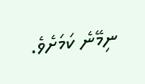ނިމޭނެ ކަމަށެވެ.